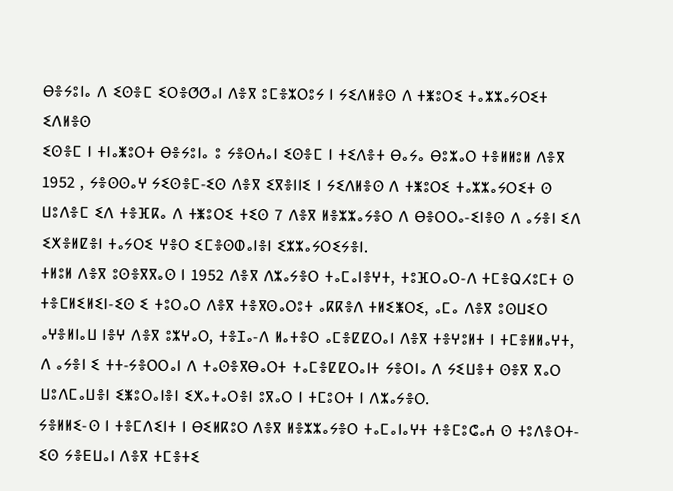ⴱⴻⵢⵓⵏⴰ ⴷ ⵉⵙⴻⵎ ⵉⵔⴻⵚⵚⴰⵏ ⴷⴻⴳ ⵓⵎⴻⵣⵔⵓⵢ ⵏ ⵢⵉⴷⵍⴻⵙ ⴷ ⵜⵥⵓⵔⵉ ⵜⴰⵣⵣⴰⵢⵔⵉⵜ
ⵉⴷⵍⴻⵙ
ⵉⵙⴻⵎ ⵏ ⵜⵏⴰⵥⵓⵔⵜ ⴱⴻⵢⵓⵏⴰ ⵓ ⵢⴻⵙⵄⴰⵏ ⵉⵙⴻⵎ ⵏ ⵜⵉⴷⴻⵜ ⴱⴰⵢⴰ ⴱⵓⵣⴰⵔ ⵜⴻⵍⵍⵓⵍ ⴷⴻⴳ 1952 , ⵢⴻⵙⵙⴰⵖ ⵢⵉⵙⴻⵎ-ⵉⵙ ⴷⴻⴳ ⵉⴳⴻⵏⵏⵉ ⵏ ⵢⵉⴷⵍⴻⵙ ⴷ ⵜⵥⵓⵔⵉ ⵜⴰⵣⵣⴰⵢⵔⵉⵜ ⵙ ⵡⵓⴷⴻⵎ ⵉⴷ ⵜⴻⴼⴽⴰ ⴷ ⵜⵥⵓⵔⵉ ⵜⵉⵙ 7 ⴷⴻⴳ ⵍⴻⵣⵣⴰⵢⴻⵔ ⴷ ⴱⴻⵔⵔⴰ-ⵉⵏⴻⵙ ⴷ ⴰⵢⴻⵏ ⵉⴷ ⵉⵅⴻⵍⵇⴻⵏ ⵜⴰⵢⵔⵉ ⵖⴻⵔ ⵉⵎⴻⵙⵀⴰⵏⴻⵏ ⵉⵣⵣⴰⵢⵔⵉⵢⴻⵏ.
ⵜⵍⵓⵍ ⴷⴻⴳ ⵓⵙⴻⴳⴳⴰⵙ ⵏ 1952 ⴷⴻⴳ ⴷⵣⴰⵢⴻⵔ ⵜⴰⵎⴰⵏⴻⵖⵜ, ⵜⵓⴼⵔⴰⵔ-ⴷ ⵜⵎⴻⵕⵃⵓⵎⵜ ⵙ ⵜⴻⵎⵍⵉⵍⵉⵏ-ⵉⵙ ⵉ ⵜⵓⵔⴰⵔ ⴷⴻⴳ ⵜⴻⴳⵙⴰⵔⵓⵜ ⴰⴽⴽⴻⴷ ⵜⵍⵉⵥⵔⵉ, ⴰⵎⴰ ⴷⴻⴳ ⵓⵙⵡⵉⵔ ⴰⵖⴻⵍⵏⴰⵡ ⵏⴻⵖ ⴷⴻⴳ ⵓⵣⵖⴰⵔ, ⵜⴻⵊⴰ-ⴷ ⵍⴰⵜⴻⵔ ⴰⵎⴻⵇⵇⵔⴰⵏ ⴷⴻⴳ ⵜⴻⵖⵓⵍⵜ ⵏ ⵜⵎⴻⵍⵍⴰⵖⵜ, ⴷ ⴰⵢⴻⵏ ⵉ ⵜⵜ-ⵢⴻⵔⵔⴰⵏ ⴷ ⵜⴰⵙⴻⴳⴱⴰⵔⵜ ⵜⴰⵎⴻⵇⵇⵔⴰⵏⵜ ⵢⴻⵔⵏⴰ ⴷ ⵢⵉⵡⴻⵜ ⵙⴻⴳ ⴳⴰⵔ ⵡⵓⴷⵎⴰⵡⴻⵏ ⵉⵥⵓⵔⴰⵏⴻⵏ ⵉⵅⴰⵜⴰⵔⴻⵏ ⵓⴳⴰⵔ ⵏ ⵜⵎⵓⵔⵜ ⵏ ⴷⵣⴰⵢⴻⵔ.
ⵢⴻⵍⵍⵉ-ⵙ ⵏ ⵜⴻⵎⴷⵉⵏⵜ ⵏ ⴱⵉⵍⴽⵓⵔ ⴷⴻⴳ ⵍⴻⵣⵣⴰⵢⴻⵔ ⵜⴰⵎⴰⵏⴰⵖⵜ ⵜⴻⵎⵓⵛⴰⵄ ⵙ ⵜⵓⴷⴻⵔⵜ-ⵉⵙ ⵢⴻⴹⵡⴰⵏ ⴷⴻⴳ ⵜⵎⴻⵜⵉ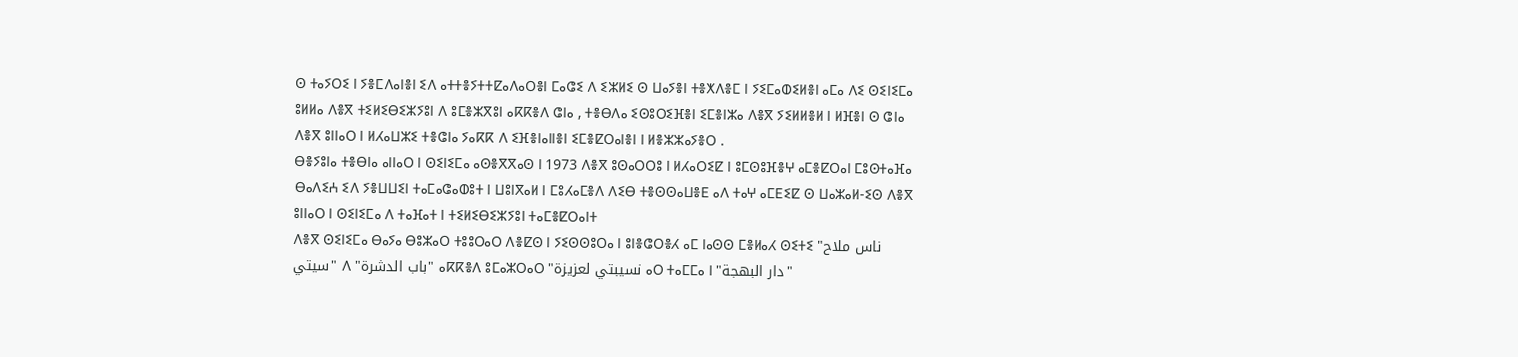ⵙ ⵜⴰⵢⵔⵉ ⵏ ⵢⴻⵎⴷⴰⵏⴻⵏ ⵉⴷ ⴰⵜⵜⴻⵢⵜⵜⵇⴰⴷⴰⵔⴻⵏ ⵎⴰⵛⵉ ⴷ ⵉⵣⵍⵉ ⵙ ⵡⴰⵢⴻⵏ ⵜⴻⵅⴷⴻⵎ ⵏ ⵢⵉⵎⴰⵀⵉⵍⴻⵏ ⴰⵎⴰ ⴷⵉ ⵙⵉⵏⵉⵎⴰ ⵓⵍⵍⴰ ⴷⴻⴳ ⵜⵉⵍⵉⴱⵉⵣⵢⵓⵏ ⴷ ⵓⵎⴻⵣⴳⵓⵏ ⴰⴽⴽⴻⴷ ⵛⵏⴰ , ⵜⴻⴱⴷⴰ ⵉⵙⵓⵔⵉⴼⴻⵏ ⵉⵎⴻⵏⵣⴰ ⴷⴻⴳ ⵢⵉⵍⵍⴻⵍ ⵏ ⵍⴼⴻⵏ ⵙ ⵛⵏⴰ ⴷⴻⴳ ⵓⵏⵏⴰⵔ ⵏ ⵍⵃⴰⵡⵣⵉ ⵜⴻⵛⵏⴰ ⵢⴰⴽⴽ ⴷ ⵉⴼⴻⵏⴰⵏⵏⴻⵏ ⵉⵎⴻⵇⵔⴰⵏⴻⵏ ⵏ ⵍⴻⵣⵣⴰⵢⴻⵔ .
ⴱⴻⵢⵓⵏⴰ ⵜⴻⴱⵏⴰ ⴰⵏⵏⴰⵔ ⵏ ⵙⵉⵏⵉⵎⴰ ⴰⵙⴻⴳⴳⴰⵙ ⵏ 1973 ⴷⴻⴳ ⵓⵙⴰⵔⵔⵓ ⵏ ⵍⵃⴰⵔⵉⵇ ⵏ ⵓⵎⵙⵓⴼⴻⵖ ⴰⵎⴻⵇⵔⴰⵏ ⵎⵓⵙⵜⴰⴼⴰ ⴱⴰⴷⵉⵄ ⵉⴷ ⵢⴻⵡⵡⵉⵏ ⵜⴰⵎⴰⵛⴰⵀⵓⵜ ⵏ ⵡⵓⵏⴳⴰⵍ ⵏ ⵎⵓⵃⴰⵎⴻⴷ ⴷⵉⴱ ⵜⴻⵙⵙⴰⵡⴻⴹ ⴰⴷ ⵜⴰⵖ ⴰⵎⴹⵉⵇ ⵙ ⵡⴰⵣⴰⵍ-ⵉⵙ ⴷⴻⴳ ⵓⵏⵏⴰⵔ ⵏ ⵙⵉⵏⵉⵎⴰ ⴷ ⵜⴰⴼⴰⵜ ⵏ ⵜⵉⵍⵉⴱⵉⵣⵢⵓⵏ ⵜⴰⵎⴻⵇⵔⴰⵏⵜ
ⴷⴻⴳ ⵙⵉⵏⵉⵎⴰ ⴱⴰⵢⴰ ⴱⵓⵣⴰⵔ ⵜⵓⵓⵔⴰⵔ ⴷⴻⵇⵙ ⵏ ⵢⵉⵙⵙⵓⵔⴰ ⵏ ⵓⵏⴻⵛⵔⴻⵃ ⴰⵎ ⵏⴰⵙⵙ ⵎⴻⵍⴰⵃ ⵙⵉⵜⵉ "ناس ملاح سيتي" ⴷ "باب الدشرة" ⴰⴽⴽⴻⴷ ⵓⵎⴰⵣⵔⴰⵔ "نسيبتي لعزيزة ⴰⵔ ⵜⴰⵎⵎⴰ ⵏ "دار البهجة"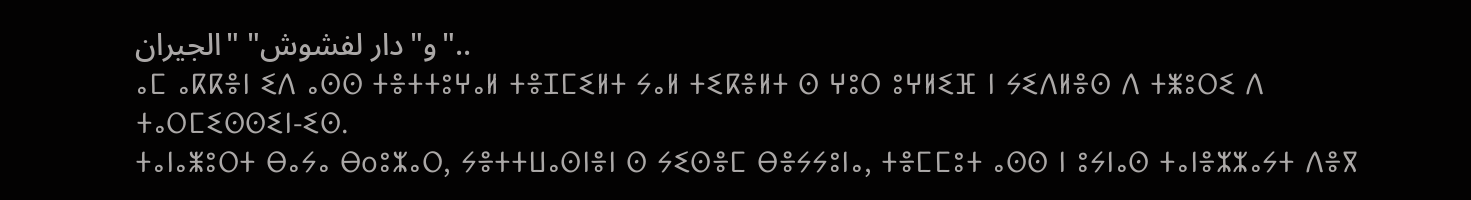و"دار لفشوش" "الجيران"..
ⴰⵎ ⴰⴽⴽⴻⵏ ⵉⴷ ⴰⵙⵙ ⵜⴻⵜⵜⵓⵖⴰⵍ ⵜⴻⵊⵎⵉⵍⵜ ⵢⴰⵍ ⵜⵉⴽⴻⵍⵜ ⵙ ⵖⵓⵔ ⵓⵖⵍⵉⴼ ⵏ ⵢⵉⴷⵍⴻⵙ ⴷ ⵜⵥⵓⵔⵉ ⴷ ⵜⴰⵔⵎⵉⵙⵙⵉⵏ-ⵉⵙ.
ⵜⴰⵏⴰⵥⵓⵔⵜ ⴱⴰⵢⴰ ⴱoⵓⵣⴰⵔ, ⵢⴻⵜⵜⵡⴰⵙⵏⴻⵏ ⵙ ⵢⵉⵙⴻⵎ ⴱⴻⵢⵢⵓⵏⴰ, ⵜⴻⵎⵎⵓⵜ ⴰⵙⵙ ⵏ ⵓⵢⵏⴰⵙ ⵜⴰⵏⴻⵣⵣⴰⵢⵜ ⴷⴻⴳ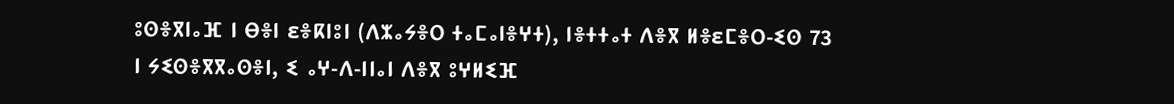ⵓⵙⴻⴳⵏⴰⴼ ⵏ ⴱⴻⵏ ɛⴻⴽⵏⵓⵏ (ⴷⵣⴰⵢⴻⵔ ⵜⴰⵎⴰⵏⴻⵖⵜ), ⵏⴻⵜⵜⴰⵜ ⴷⴻⴳ ⵍⴻɛⵎⴻⵔ-ⵉⵙ 73 ⵏ ⵢⵉⵙⴻⴳⴳⴰⵙⴻⵏ, ⵉ ⴰⵖ-ⴷ-ⵏⵏⴰⵏ ⴷⴻⴳ ⵓⵖⵍⵉⴼ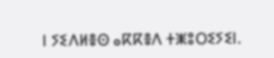ⵏ ⵢⵉⴷⵍⴻⵙ ⴰⴽⴽⴻⴷ ⵜⵥⵓⵔⵉⵢⵉⵏ.